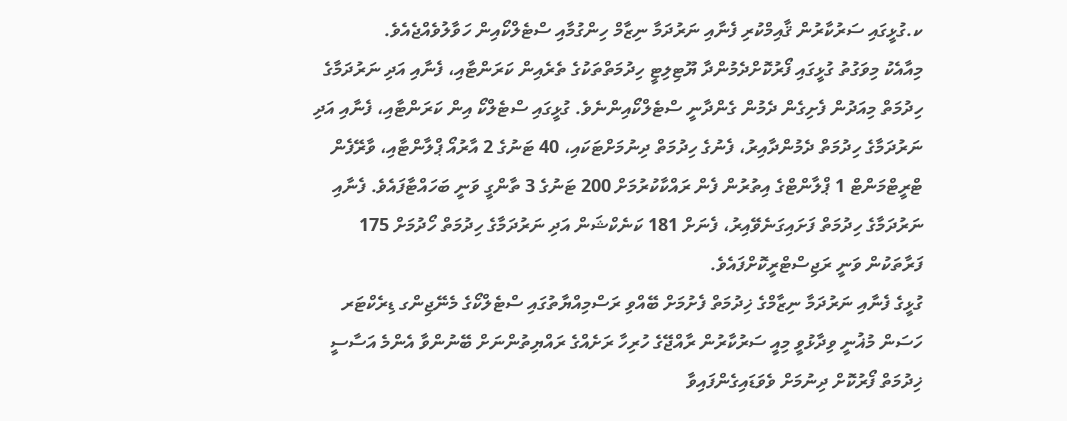ކ.ގުޅީގައި ސަރުކާރުން ޤާއިމްކުރި ފެނާއި ނަރުދަމާ ނިޒާމް ހިންގުމާއި ސްޓެލްކޯއިން ހަވާލުވެއްޖެއެވެ.
މިއާއެކު މިވަގުތު ގުޅީގައި ފޯރުކޮށްދެމުންދާ ޔޫޓިލިޓީ ހިދުމަތްތަކުގެ ތެރެއިން ކަރަންޓާއި، ފެނާއި އަދި ނަރުދަމާގެ ހިދުމަތް މިއަދުން ފެށިގެން ދެމުން ގެންދާނީ ސްޓެލްކޯއިންނެވެ. ގުޅީގައި ސްޓެލްކޯ އިން ކަރަންޓާއި، ފެނާއި އަދި ނަރުދަމާގެ ހިދުމަތް ދެމުންދާއިރު، ފެނުގެ ހިދުމަތް ދިނުމަށްޓަކައި، 40 ޓަނުގެ 2 އާރުއޯ ޕްލާންޓާއި، ވާރޭފެން ޓްރީޓްމަންޓް 1 ޕްލާންޓްގެ އިތުރުން ފެން ރައްކާކުރުމަށް 200 ޓަނުގެ 3 ތާންގީ ވަނީ ބަހައްޓާފައެވެ. ފެނާއި ނަރުދަމާގެ ހިދުމަތް ފަށައިގަނެވޭއިރު، ފެނަށް 181 ކަނެކްޝަން އަދި ނަރުދަމާގެ ހިދުމަތް ހޯދުމަށް 175 ފަރާތަކުން ވަނީ ރަޖިސްޓްރީކޮށްފައެވެ.
ގުޅީގެ ފެނާއި ނަރުދަމާ ނިޒާމްގެ ޚިދުމަތް ފެށުމަށް ބޭއްވި ރަސްމިއްޔާތުގައި ސްޓެލްކޯގެ މެނޭޖިންގ ޑިރެކްޓަރ ހަސަން މުޣުނީ ވިދާޅުވީ މިއީ ސަރުކާރުން ރާއްޖޭގެ ހުރިހާ ރަށެއްގެ ރައްޔިތުންނަށް ބޭނުންވާ އެންމެ އަސާސީ ޚިދުމަތް ފޯރުކޮށް ދިނުމަށް ވެވަޑައިގެންފައިވާ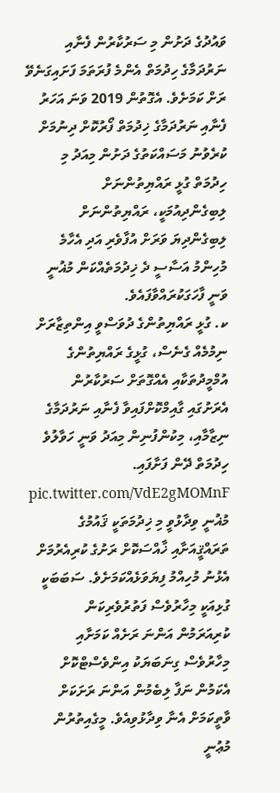ވައުދުގެ ދަށުން މި ސަރުކާރުން ފެނާއި ނަރުދަމާގެ ހިދުމަތް އެންމެ ފުރަތަމަ ފަށައިގަނެވޭ ރަށް ކަމަށެވެ. އެގޮތުން 2019 ވަނަ އަހަރު ފެނާއި ނަރުދަމާގެ ޚިދުމަތް ފޯރުކޮށް ދިނުމަށް ކުރެވުނު މަސައްކަތުގެ ދަށުން މިއަދު މި ހިދުމަތް ގުޅީ ރައްޔިތުންނަށް ލިބިގެންދިއުމަކީ، ރައްޔިތުންނަށް ލިބިގެންދިޔަ ވަރަށް އުފާވެރި އަދި އެހާމެ މުހިންމު އަސާސީ ދެ ޚިދުމަތެއްކަން މުޣުނީ ވަނީ ފާހަގަކުރައްވާފައެވެ.
ކ. ގުޅީ ރައްޔިތުންގެ ދުވަސްވީ އިންތިޒާރަށް ނިމުމެއް ގެނެސް، ގުޅީގެ ރައްޔިތުންގެ އުމްމީދުތަކާއި އެއްގޮތަށް ސަރުކާރުން އެރަށުގައި ގާއިމްކޮށްފައިވާ ފެނާއި ނަރުދަމާގެ ނިޒާމާއި، މިކުންފުނިން މިއަދު ވަނީ ހަވާލުވެ ހިދުމަތް ދޭން ފަށާފައި. pic.twitter.com/VdE2gMOMnF
މުޣުނީ ވިދާޅުވީ މި ޚިދުމަތަކީ ޤައުމުގެ ތަރައްޤީއަށާއި ޚާއްސަކޮށް ރަށުގެ ކުރިއެރުމަށް އެޅުނު މުހިއްމު ފިޔަވަޅެއްކަމަށެވެ. ސަބަބަކީ ގުޅިއަކީ މިހާރުވެސް ފަތުރުވެރިކަން ކުރިއަރަމުން އަންނަ ރަށެއް ކަމަށާއި މިހާރުވެސް ގިނަބަޔަކު އިންވެސްޓްކޮށް އެކަމުން ނަފާ ލިބެމުން އަންނަ ރަށަކަށް ވާތީކަމަށް އެނާ ވިދާޅުވިއެވެ. މީގެއިތުރުން މުޢުނީ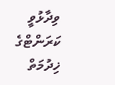ވިދާޅުވީ ކަރަންޓްގެ ޚިދުމަތް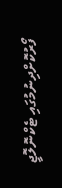ފޯރުކޮށްދިނުމުގައި ޓެކްނޮލޮޖީ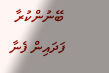ބޭނުންކުރާ ފަދައިން ފެނާ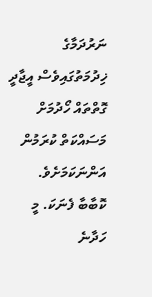ނަރުދަމާގެ ޚިދުމަތުގައިވެސް އީޖާދީ ގޮތްތައް ހޯދުމަށް މަސައްކަތް ކުރަމުން އަންނަކަމަށެވެ.
ކޮބާބާ ފެނަކަ. މީ ހަދާނެ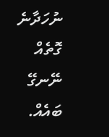ނުހަދާނެ ގޮތެއް ނޭނގޭ ބައެއް.